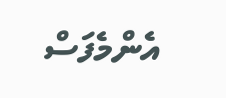އެންމެފަސް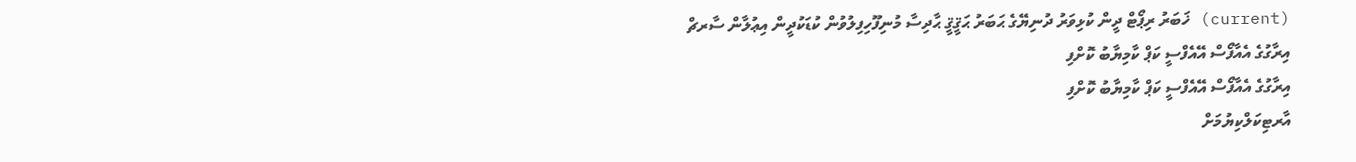(current) ޚަބަރު ރިޕޯޓް ދީން ކުޅިވަރު ދުނިޔޭގެ ޙަބަރު ޙަޤީޤީ ޙާދިސާ މުނިފޫހިފިލުވުން ކުޑަކުދީން އިޢުލާން ސާރޗް
އިރާގުގެ އެއާފޯސް އޭއެފްސީ ކަޕް ކާމިޔާބު ކޮށްފި
އިރާގުގެ އެއާފޯސް އޭއެފްސީ ކަޕް ކާމިޔާބު ކޮށްފި
އާރޓިކަލްކިޔުމަށް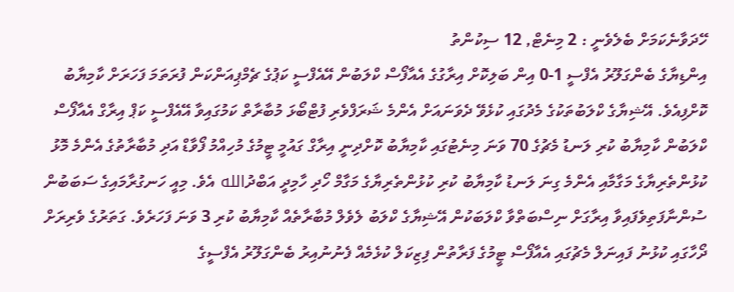ހޭދަވާނެކަމަށް ބެލެވެނީ : 2 މިނެޓް, 12 ސިކުންތު
އިންޑިޔާގެ ބެންގަލޫރު އެފްސީ 1-0 އިން ބަލިކޮށް އިރާގުގެ އެއާފޯސް ކްލަބުން އޭއެފްސީ ކަޕުގެ ޗެމްޕިއަންކަން ފުރަތަމަ ފަހަރަށް ކާމިޔާބު ކޮށްފިއެވެ. އޭޝިޔާގެ ކްލަބުތަކުގެ މެދުގައި ކުޅެވޭ ދެވަނައަށް އެންމެ ޝަރަފްވެރި ފުޓްބޯޅަ މުބާރާތް ކަމުގައިވާ އޭއެފްސީ ކަޕް އިރާގް އެއާފޯސް ކްލަބުން ކާމިޔާބު ކުރި ލަނޑު މެޗުގެ 70 ވަނަ މިނެޓުގައި ކާމިޔާބު ކޮށްދިނީ އިރާގް ގައުމީ ޓީމުގެ މުހިއްމު ފޯވާޑް އަދި މުބާރާތުގެ އެންމެ މޮޅު ކުޅުންތެރިޔާގެ މަގާމާއި އެންމެ ގިނަ ލަނޑު ކާމިޔާބު ކުރި ކުޅުންތެރިޔާގެ މަގާމް ހޯދި ހާމިދީ އަބްދުالله އެވެ. މިއީ ހަނގުރާމައިގެ ސަބަބުން ސުންނާފަތިވެފައިވާ އިރާގަށް ނިސްބަތްވާ ކްލަބަކުން އޭޝިޔާގެ ކްލަބު ލެވެލް މުބާރާތެއް ކާމިޔާބު ކުރި 3 ވަނަ ފަހަރެވެ. ގަތަރުގެ ވެރިރަށް ދޯހާގައި ކުޅުނު ފައިނަލް މެޗުގައި އެއާފޯސް ޓީމުގެ ފަރާތުން ފިޒިކަލް ކުޅެމެއް ފެނުނުއިރު ބެންގަލޫރު އެފްސީގެ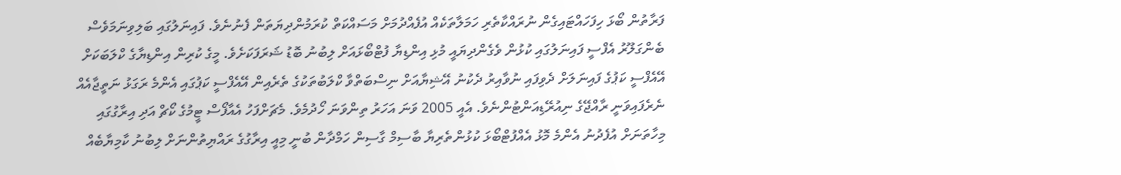ފަރާތުން ބޯޅަ ހިފަހައްޓައިގެން ނުރައްކާތެރި ހަމަލާތަކެއް އުފެއްދުމަށް މަސައްކަތް ކުރަމުންދިޔަތަން ފެނުނެވެ. ފައިނަލުގައި ބަލިވިނަމަވެސް ބެންގަލޫރު އެފްސީ ފައިނަލުގައި ކުޅުން ވެގެންދިޔައީ މުޅި އިންޑިޔާ ފުޓްބޯޅައަށް ލިބުނު ބޮޑު ޝަރަފަކަށެވެ. މީގެ ކުރިން އިންޑިޔާގެ ކްލަބަކަށް އޭއެފްސީ ކަޕުގެ ފައިނަލަށް ދެވިފައި ނުވާއިރު ދެކުނު އޭޝިޔާއަށް ނިސްބަތްވާ ކްލަބުތަކުގެ ތެރެއިން އޭއެފްސީ ކަޕުގައި އެންމެ ރަގަޅު ނަތީޖާއެއް ނެރެފައިވަނީ ރާއްޖޭގެ ނިއުރޭޑިއަންޓުންނެވެ. އެއީ 2005 ވަނަ އަހަރު ތިންވަނަ ހޯދުމެވެ. މެޗަށްފަހު އެއާފޯސް ޓީމުގެ ކޯޗް އަދި އިރާގުގައި މިހާތަނަށް އުފެދުނު އެންމެ މޮޅު އެއްފުޓްބޯޅަ ކުޅުންތެރިޔާ ބާސިމް ގާސިން ހަމްދާން ބުނީ މިއީ އިރާގުގެ ރައްޔިތުންނަށް ލިބުނު ކާމިޔާބެއް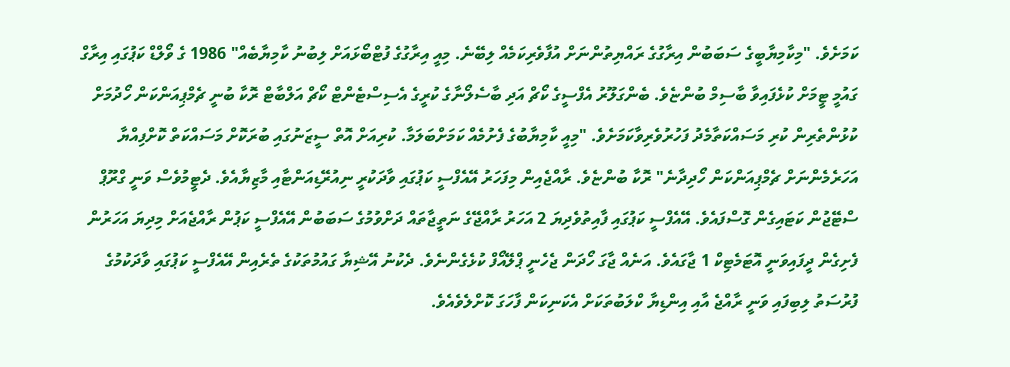ކަމަށެވެ. "މިކާމިޔާބީގެ ސަބަބުން އިރާގުގެ ރައްޔިތުންނަށް އުފާވެރިކަމެއް ލިބޭނެ. މިއީ އިރާގުގެ ފުޓްބޯޅައަށް ލިބުނު ކާމިޔާބެއް" 1986 ގެ ވޯލްޑް ކަޕުގައި އިރާގް ގައުމީ ޓީމަށް ކުޅެފައިވާ ބާސިމް ބުންޏެވެ. ބެންގަލޫރު އެފްސީގެ ކޯޗް އަދި ބާސެލޯނާގެ ކުރީގެ އެސިސްޓެންޓް ކޯޗް އަލްބާޓް ރޮކާ ބުނީ ޗެމްޕިއަންކަން ހޯދުމަށް ކުޅުންތެރިން ކުރި މަސައްކަތާމެދު ފަހުރުވެރިވާކަމަށެވެ. "މިއީ ކާމިޔާބުގެ ފެށުމެއް ކަމަށްބަލަމާ. ކުރިއަށް އޮތް ސީޒަނުގައި ބުރަކޮށް މަސައްކަތް ކޮށްފިއްޔާ އަހަރެމެންނަށް ޗެމްޕިއަންކަން ހޯދިދާނެ" ރޮކާ ބުންޏެވެ. ރާއްޖެއިން މިފަހަރު އޭއެފްސީ ކަޕުގައި ވާދަކުރީ ނިއުރޭޑިއަންޓާއި މާޒިޔާއެވެ. ދެޓީމުވެސް ވަނީ ގްރޫޕް ސްޓޭޖުން ކަޓައިގެން ގޮސްފައެވެ. އޭއެފްސީ ކަޕުގައި ފާއިތުވެދިޔަ 2 އަހަރު ރާއްޖޭގެ ނަތީޖާތައް ދަށްވުމުގެ ސަބަބުން އޭއެފްސީ ކަޕުން ރާއްޖެއަށް މިދިޔަ އަހަރުން ފެށިގެން ދީފައިވަނީ އޮޓަމެޓިކް 1 ޖާގައެވެ. އަނެއް ޖާގަ ހޯދަން ޖެހެނީ ޕްލޭއޯފް ކުޅެގެންނެވެ. ދެކުނު އޭޝިޔާ ގައުމުތަކުގެ ތެރެއިން އޭއެފްސީ ކަޕުގައި ވާދަކުމުގެ ފުރުސަތު ލިބިފައި ވަނީ ރާއްޖެ އާއި އިންޑިޔާ ކްލަބުތަކަށް އެކަނިކަން ފާހަގަ ކޮށްލެވެއެވެ.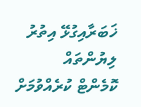ޚަބަރާއިގުޅޭ އިތުރު ލިޔުންތައް
ކޮމެންޓް ކުރެއްވުމަށް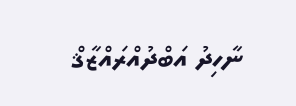ނާހިދު އަބްދުއްރައްޒާޤް